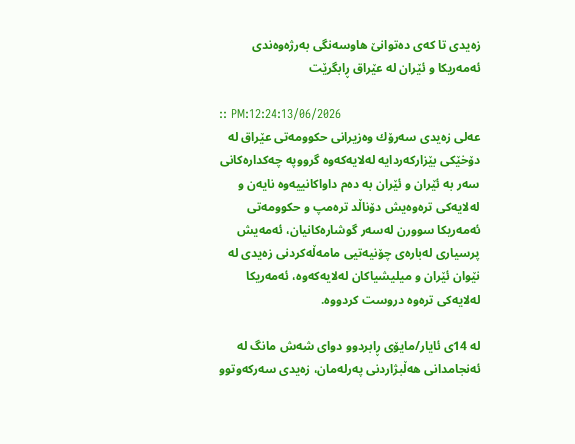زه‌یدی تا كه‌ی ده‌توانێ هاوسه‌نگی به‌رژه‌وه‌ندی ئه‌مه‌ریكا و ئێران له‌ عێراق ڕابگرێت

:: PM:12:24:13/06/2026
عه‌لی زه‌یدی سه‌رۆك وه‌زیرانی حكوومه‌تی عێراق له‌ دۆخێكی بێزاركه‌ردایه‌ له‌لایه‌كه‌وه‌ گرووپه‌ چه‌كداره‌كانی سه‌ر به‌ ئێران و ئێران به‌ ده‌م داواكانییه‌وه‌ نایه‌ن و له‌لایه‌كی تره‌وه‌یش دۆناڵد تره‌مپ و حكوومه‌تی ئه‌مه‌ریكا سوورن له‌سه‌ر گوشاره‌كانیان، ئه‌مه‌یش پرسیاری له‌باره‌ی چۆنیه‌تیی مامه‌ڵه‌كردنی زه‌یدی له‌ نێوان ئێران و میلیشیاكان له‌لایه‌كه‌وه‌، ئه‌مه‌ریكا له‌لایه‌كی تره‌وه‌ دروست كردووه‌.

له‌ 14ی ئایار/مایۆی ڕابردوو دوای شه‌ش مانگ له‌ ئه‌نجامدانی هه‌ڵبژاردنی په‌رله‌مان، زه‌یدی سه‌ركه‌وتوو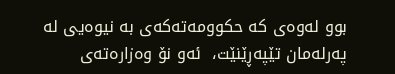بوو له‌وه‌ی كه‌ حكوومه‌ته‌كه‌ی به‌ نیوه‌یی له‌ په‌رله‌مان تێپه‌ڕێنێت،  ئه‌و نۆ وه‌زاره‌ته‌ی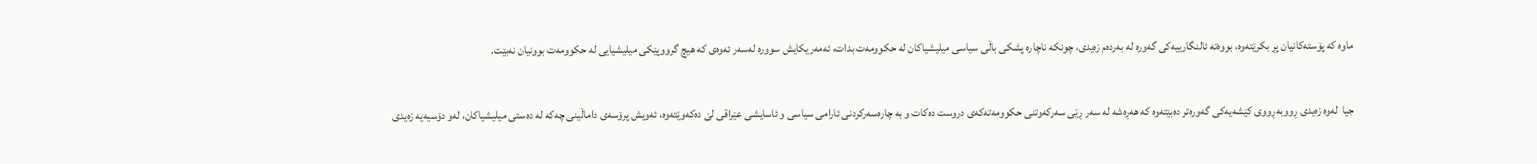ماوه‌ كه‌ پۆسته‌كانیان پڕ بكرێته‌وه‌، بووه‌ته‌ ئالنگارییه‌كی گه‌وره‌ له‌ به‌رده‌م زه‌یدی، چونكه‌ ناچاره‌ پشكی باڵی سیاسی میلیشیاكان له‌ حكوومه‌ت بدات، ئه‌مه‌ریكایش سووره‌ له‌سه‌ر ئه‌وه‌ی كه‌ هیچ گرووپێكی میلیشیایی له‌ حكوومه‌ت بوونیان نه‌بێت.

جیا  له‌وه‌ زه‌یدی ڕووبه‌ڕووی كێشه‌یه‌كی گه‌وره‌تر ده‌بێته‌وه‌ كه‌ هه‌ڕه‌شه‌ له‌ سه‌ر ڕێی سه‌ركه‌وتنی حكوومه‌ته‌كه‌ی دروست ده‌كات و به‌ چاره‌سه‌ركردنی ئارامی سیاسی و ئاسایشی عێراقی لێ ده‌كه‌وێته‌وه‌، ئه‌ویش پرۆسه‌ی داماڵینی چه‌كه‌ له‌ ده‌ستی میلیشیاكان، له‌و دۆسیه‌یه‌ زه‌یدی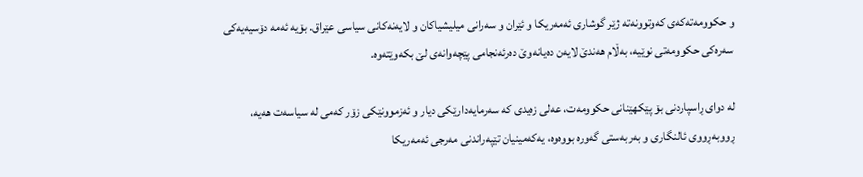و حكوومه‌ته‌كه‌ی كه‌وتوونه‌ته‌ ژێر گوشاری ئه‌مه‌ریكا و ئێران و سه‌رانی میلیشیاكان و لایه‌نه‌كانی سیاسی عێراق. بۆیه‌ ئه‌مه‌ دۆسیه‌یه‌كی سه‌ره‌كی حكوومه‌تی نوێیه‌، به‌ڵام هه‌ندێ لایه‌ن ده‌یانه‌وێ ده‌رئه‌نجامی پێچه‌وانه‌ی لێ بكه‌وێته‌وه‌.

له‌ دوای ڕاسپاردنی بۆ پێكهێنانی حكوومه‌ت، عه‌لی زه‌یدی كه‌ سه‌رمایه‌دارێكی دیار و ئه‌زموونێكی زۆر كه‌می له‌ سیاسه‌ت هه‌یه‌، ڕووبه‌ڕووی ئالنگاری و به‌ربه‌ستی گه‌وره‌ بووه‌وه‌، یه‌كه‌مینیان تێپه‌راندنی مه‌رجی ئه‌مه‌ریكا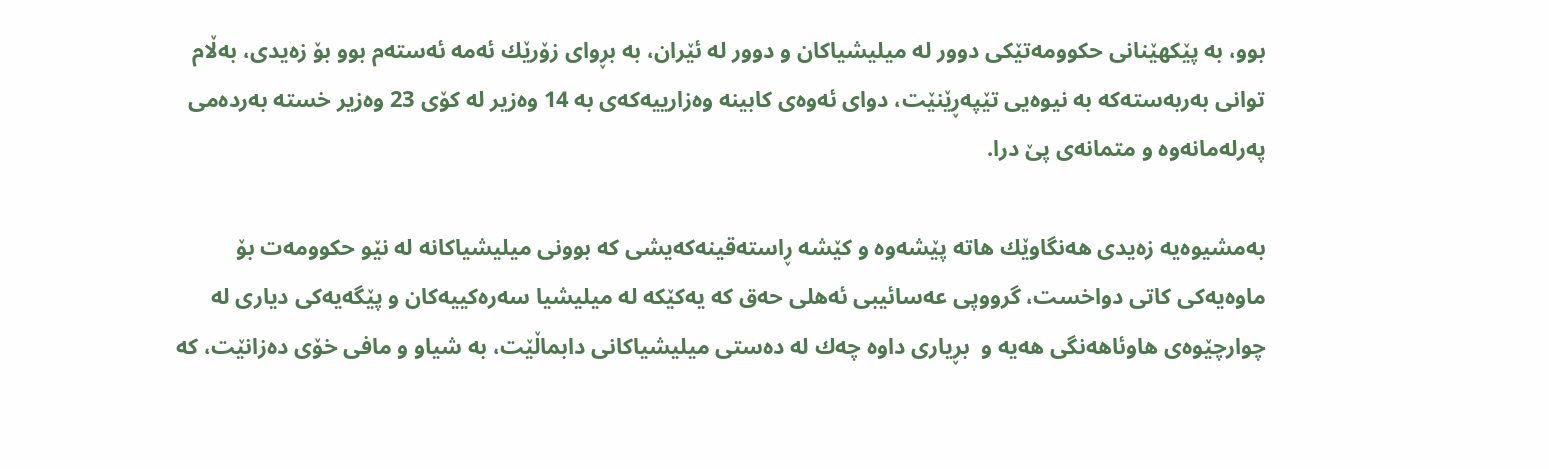بوو، به‌ پێكهێنانی حكوومه‌تێكی دوور له‌ میلیشیاكان و دوور له‌ ئێران، به‌ بڕوای زۆرێك ئه‌مه‌ ئه‌سته‌م بوو بۆ زه‌یدی، به‌ڵام توانی به‌ربه‌سته‌كه‌ به‌ نیوه‌یی تێپه‌ڕێنێت، دوای ئه‌وه‌ی كابینه‌ وه‌زارییه‌كه‌ی به‌ 14 وه‌زیر له‌ كۆی 23 وه‌زیر خسته‌ به‌رده‌می په‌رله‌مانه‌وه‌ و متمانه‌ی پێ درا.

به‌مشیوه‌یه‌ زه‌یدی هه‌نگاوێك هاته‌ پێشه‌وه‌ و كێشه‌ ڕاسته‌قینه‌كه‌یشی كه‌ بوونی میلیشیاكانه‌ له‌ نێو حكوومه‌ت بۆ ماوه‌یه‌كی كاتی دواخست، گرووپی عه‌سائیبی ئه‌هلی حه‌ق كه‌ یه‌كێكه‌ له‌ میلیشیا سه‌ره‌كییه‌كان و پێگه‌یه‌كی دیاری له‌ چوارچێوه‌ی هاوئاهه‌نگی هه‌یه‌ و  بڕیاری داوه‌ چه‌ك له‌ ده‌ستی میلیشیاكانی دابماڵێت، به‌ شیاو و مافی خۆی ده‌زانێت، كه‌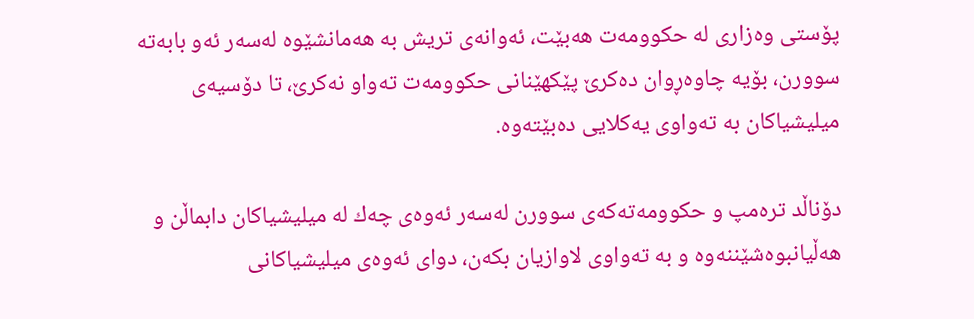پۆستی وه‌زاری له‌ حكوومه‌ت هه‌بێت، ئه‌وانه‌ی تریش به‌ هه‌مانشێوه‌ له‌سه‌ر ئه‌و بابه‌ته‌ سوورن، بۆیه‌ چاوه‌ڕوان ده‌كرێ پێكهێنانی حكوومه‌ت ته‌واو نه‌كرێ، تا دۆسیه‌ی میلیشیاكان به‌ ته‌واوی یه‌كلایی ده‌بێته‌وه‌.

دۆناڵد تره‌مپ و حكوومه‌ته‌كه‌ی سوورن له‌سه‌ر ئه‌وه‌ی چه‌ك له‌ میلیشیاكان دابماڵن و هه‌ڵیانبوه‌شێننه‌وه‌ و به‌ ته‌واوی لاوازیان بكه‌ن، دوای ئه‌وه‌ی میلیشیاكانی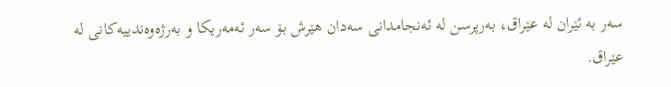سه‌ر به‌ ئێران له‌ عێراق، به‌رپرسن له‌ ئه‌نجامدانی سه‌دان هێرش بۆ سه‌ر ئه‌مه‌ریكا و به‌رژه‌وه‌ندییه‌كانی له‌ عێراق.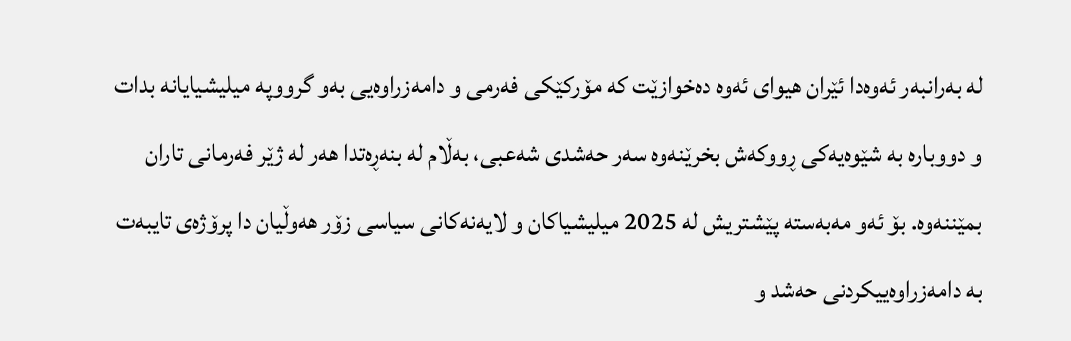له‌ به‌رانبه‌ر ئه‌وه‌دا ئێران هیوای ئه‌وه‌ ده‌خوازێت كه‌ مۆركێكی فه‌رمی و دامه‌زراوه‌یی به‌و گرووپه‌ میلیشیایانه‌ بدات و دووباره‌ به‌ شێوه‌یه‌كی ڕووكه‌ش بخرێنه‌وه‌ سه‌ر حه‌شدی شه‌عبی، به‌ڵام له‌ بنه‌ڕه‌تدا هه‌ر له‌ ژێر فه‌رمانی تاران بمێننه‌وه‌. بۆ ئه‌و مه‌به‌سته‌ پێشتریش له‌ 2025 میلیشیاكان و لایه‌نه‌كانی سیاسی زۆر هه‌وڵیان دا پرۆژه‌ی تایبه‌ت به‌ دامه‌زراوه‌ییكردنی حه‌شد و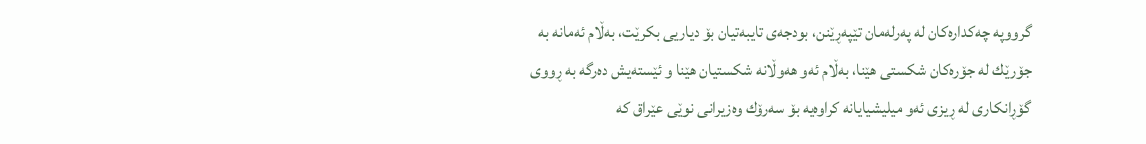گرووپه‌ چه‌كداره‌كان له‌ په‌رله‌مان تێپه‌ڕێنن، بودجه‌ی تایبه‌تیان بۆ دیاریی بكرێت، به‌ڵام ئه‌مانه‌ به‌ جۆرێك له‌ جۆره‌كان شكستی هێنا، به‌ڵام ئه‌و هه‌وڵانه‌ شكستیان هێنا و ئێسته‌یش ده‌رگه‌ به‌ ڕووی گۆڕانكاری له‌ ڕیزی ئه‌و میلیشیایانه‌ كراوه‌یه‌ بۆ سه‌رۆك وه‌زیرانی نوێی عێراق كه‌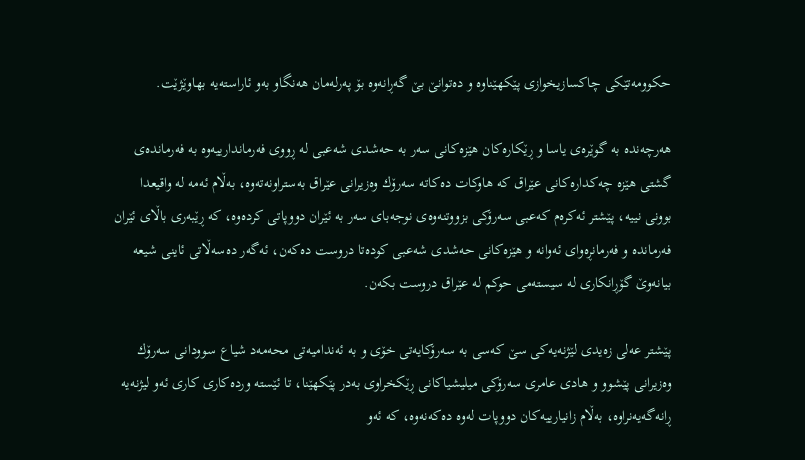حكوومه‌تێكی چاكسازیخوازی پێكهێناوه‌ و ده‌توانێ بێ گه‌ڕانه‌وه‌ بۆ په‌رله‌مان هه‌نگاو به‌و ئاراسته‌یه‌ بهاوێژێت.

هه‌رچه‌نده‌ به‌ گوێره‌ی یاسا و ڕێكاره‌كان هێزه‌كانی سه‌ر به‌ حه‌شدی شه‌عبی له‌ ڕووی فه‌رماندارییه‌وه‌ به‌ فه‌رمانده‌ی گشتی هێزه‌ چه‌كداره‌كانی عێراق كه‌ هاوكات ده‌كاته‌ سه‌رۆك وه‌زیرانی عێراق به‌ستراونه‌ته‌وه‌، به‌ڵام ئه‌مه‌ له‌ واقیعدا بوونی نییه‌، پێشتر ئه‌كره‌م كه‌عبی سه‌رۆكی بزووتنه‌وه‌ی نوجه‌بای سه‌ر به‌ ئێران دووپاتی كرده‌وه‌، كه‌ ڕێبه‌ری باڵای ئێران فه‌رمانده‌ و فه‌رمانڕه‌وای ئه‌وانه‌ و هێزه‌كانی حه‌شدی شه‌عبی كوده‌تا دروست ده‌كه‌ن، ئه‌گه‌ر ده‌سه‌ڵاتی ئاینی شیعه‌ بیانه‌وێ گۆڕانكاری له‌ سیسته‌می حوكم له‌ عێراق دروست بكه‌ن.

پێشتر عه‌لی زه‌یدی لێژنه‌یه‌كی سێ كه‌سی به‌ سه‌رۆكایه‌تی خۆی و به‌ ئه‌ندامیه‌تی محه‌مه‌د شیاع سوودانی سه‌رۆك وه‌زیرانی پێشوو و هادی عامری سه‌رۆكی میلیشیاكانی ڕێكخراوی به‌در پێكهێنا، تا ئێسته‌ ورده‌كاری كاری ئه‌و لیژنه‌یه‌ ڕانه‌گه‌یه‌نراوه‌، به‌ڵام زانیارییه‌كان دووپات له‌وه‌ ده‌كه‌نه‌وه‌، كه‌ ئه‌و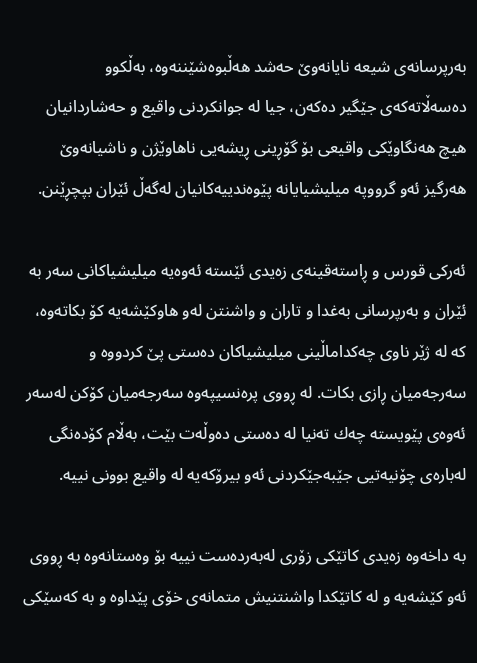به‌رپرسانه‌ی شیعه‌ نایانه‌وێ حه‌شد هه‌ڵبوه‌شێننه‌وه‌، به‌ڵكوو ده‌سه‌ڵاته‌كه‌ی جێگیر ده‌كه‌ن، جیا له‌ جوانكردنی واقیع و حه‌شاردانیان هیچ هه‌نگاوێكی واقیعی بۆ گۆڕینی ڕیشه‌یی ناهاوێژن و ناشیانه‌وێ هه‌رگیز ئه‌و گرووپه‌ میلیشیایانه‌ پێوه‌ندییه‌كانیان له‌گه‌ڵ ئێران بپچڕێنن.

ئه‌ركی قورس و ڕاسته‌قینه‌ی زه‌یدی ئێسته‌ ئه‌وه‌یه‌ میلیشیاكانی سه‌ر به‌ ئێران و به‌رپرسانی به‌غدا و تاران و واشنتن له‌و هاوكێشه‌یه‌ كۆ بكاته‌وه‌، كه‌ له‌ ژێر ناوی چه‌كداماڵینی میلیشیاكان ده‌ستی پێ كردووه‌ و سه‌رجه‌میان ڕازی بكات. له‌ ڕووی پره‌نسیپه‌وه‌ سه‌رجه‌میان كۆكن له‌سه‌ر ئه‌وه‌ی پێویسته‌ چه‌ك ته‌نیا له‌ ده‌ستی ده‌وڵه‌ت بێت، به‌ڵام كۆده‌نگی له‌باره‌ی چۆنیه‌تیی جێبه‌جێكردنی ئه‌و بیرۆكه‌یه‌ له‌ واقیع بوونی نییه‌.

به‌ داخه‌وه‌ زه‌یدی كاتێكی زۆری له‌به‌رده‌ست نییه‌ بۆ وه‌ستانه‌وه‌ به‌ ڕووی ئه‌و كێشه‌یه‌ و له‌ كاتێكدا واشنتنیش متمانه‌ی خۆی پێداوه‌ و به‌ كه‌سێكی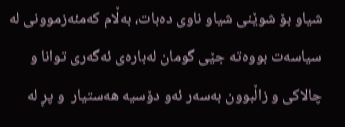شیاو بۆ شوێنی شیاو ناوی ده‌بات، به‌ڵام كه‌مئه‌زموونی له‌ سیاسه‌ت بووه‌ته‌ جێی گومان له‌باره‌ی ئه‌گه‌ری توانا و چالاكی و زاڵبوون به‌سه‌ر ئه‌و دۆسیه‌ هه‌ستیار  و پڕ له‌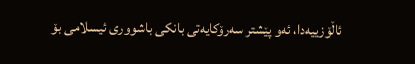ئاڵۆزییه‌دا، ئه‌و پێشتر سه‌رۆكایه‌تی بانكی باشووری ئیسلامی بۆ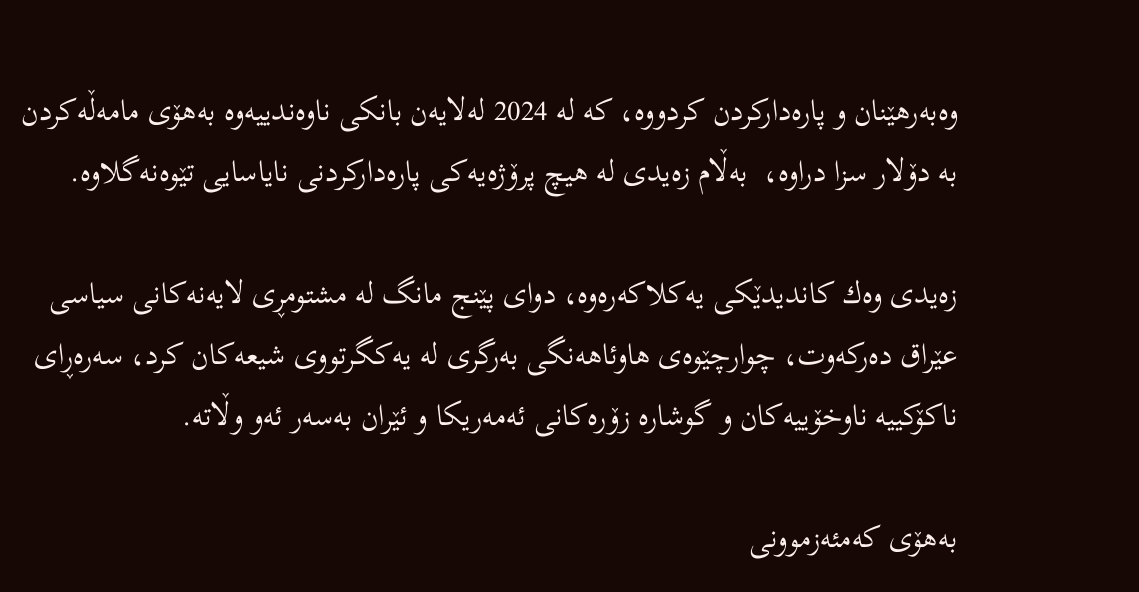وه‌به‌رهێنان و پاره‌داركردن كردووه‌، كه‌ له‌ 2024 له‌لایه‌ن بانكی ناوه‌ندییه‌وه‌ به‌هۆی مامه‌ڵه‌كردن به‌ دۆلار سزا دراوه‌،  به‌ڵام زه‌یدی له‌ هیچ پرۆژه‌یه‌كی پاره‌داركردنی نایاسایی تێوه‌نه‌گلاوه‌.

زه‌یدی وه‌ك كاندیدێكی یه‌كلاكه‌ره‌وه‌، دوای پێنج مانگ له‌ مشتومڕی لایه‌نه‌كانی سیاسی عێراق ده‌ركه‌وت، چوارچێوه‌ی هاوئاهه‌نگی به‌رگری له‌ یه‌كگرتووی شیعه‌كان كرد، سه‌ره‌ڕای ناكۆكییه‌ ناوخۆییه‌كان و گوشاره‌ زۆره‌كانی ئه‌مه‌ریكا و ئێران به‌سه‌ر ئه‌و وڵاته‌.

به‌هۆی كه‌مئه‌زموونی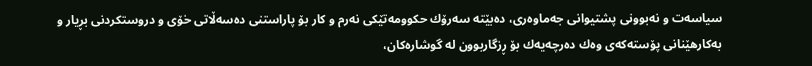سیاسه‌ت و نه‌بوونی پشتیوانی جه‌ماوه‌ری، ده‌بێته‌ سه‌رۆك حكوومه‌تێكی نه‌رم و كار بۆ پاراستنی ده‌سه‌ڵاتی خۆی و دروستكردنی بڕیار و به‌كارهێنانی پۆسته‌كه‌ی وه‌ك ده‌رچه‌یه‌ك بۆ ڕزگاربوون له‌ گوشاره‌كان،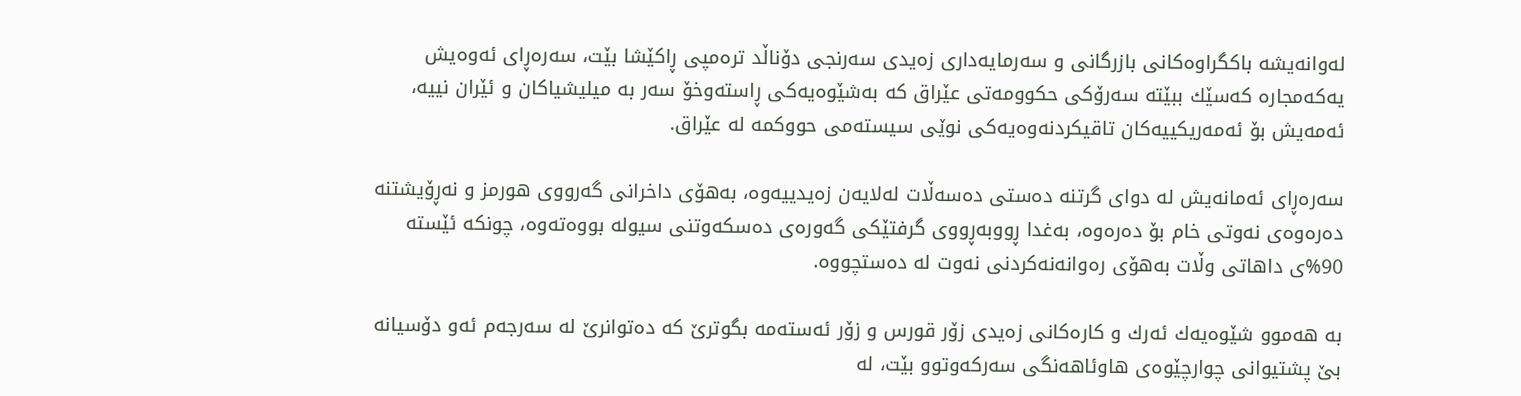له‌وانه‌یشه‌ باكگراوه‌كانی بازرگانی و سه‌رمایه‌داری زه‌یدی سه‌رنجی دۆناڵد تره‌مپی ڕاكێشا بێت، سه‌ره‌ڕای ئه‌وه‌یش یه‌كه‌مجاره‌ كه‌سێك ببێته‌ سه‌رۆكی حكوومه‌تی عێراق كه‌ به‌شێوه‌یه‌كی ڕاسته‌وخۆ سه‌ر به‌ میلیشیاكان و ئێران نییه‌، ئه‌مه‌یش بۆ ئه‌مه‌ریكییه‌كان تاقیكردنه‌وه‌یه‌كی نوێی سیسته‌می حووكمه‌ له‌ عێراق.

سه‌ره‌ڕای ئه‌مانه‌یش له‌ دوای گرتنه‌ ده‌ستی ده‌سه‌ڵات له‌لایه‌ن زه‌یدییه‌وه‌، به‌هۆی داخرانی گه‌رووی هورمز و نه‌ڕۆیشتنه‌ ده‌ره‌وه‌ی نه‌وتی خام بۆ ده‌ره‌وه‌، به‌غدا ڕووبه‌ڕووی گرفتێكی گه‌وره‌ی ده‌سكه‌وتنی سیوله‌ بووه‌ته‌وه‌، چونكه‌ ئێسته‌ 90%ی داهاتی وڵات به‌هۆی ره‌وانه‌نه‌كردنی نه‌وت له‌ ده‌ستچووه‌.

به‌ هه‌موو شێوه‌یه‌ك ئه‌رك و كاره‌كانی زه‌یدی زۆر قورس و زۆر ئه‌سته‌مه‌ بگوترێ كه‌ ده‌توانرێ له‌ سه‌رجه‌م ئه‌و دۆسیانه‌ بێ پشتیوانی چوارچێوه‌ی هاوئاهه‌نگی سه‌ركه‌وتوو بێت، له‌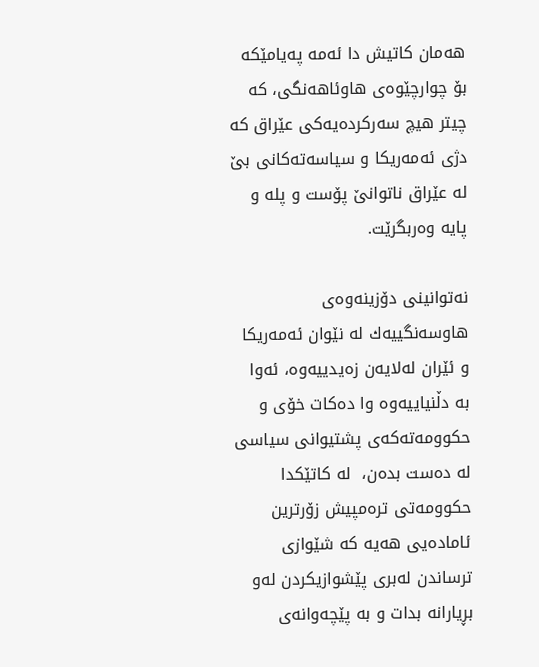هه‌مان كاتیش دا ئه‌مه‌ په‌یامێكه‌ بۆ چوارچێوه‌ی هاوئاهه‌نگی، كه‌ چیتر هیچ سه‌ركرده‌یه‌كی عێراق كه‌ دژی ئه‌مه‌ریكا و سیاسه‌ته‌كانی بێ له‌ عێراق ناتوانێ پۆست و پله‌ و پایه‌ وه‌ربگرێت.

نه‌توانینی دۆزینه‌وه‌ی هاوسه‌نگییه‌ك له‌ نێوان ئه‌مه‌ریكا و ئێران له‌لایه‌ن زه‌یدییه‌وه‌، ئه‌وا به‌ دڵنیاییه‌وه‌ وا ده‌كات خۆی و حكوومه‌ته‌كه‌ی پشتیوانی سیاسی له‌ ده‌ست بده‌ن،  له‌ كاتێكدا حكوومه‌تی تره‌مپیش زۆرترین ئاماده‌یی هه‌یه‌ كه‌ شێوازی ترساندن له‌بری پێشوازیكردن له‌و بڕیارانه‌ بدات و به‌ پێچه‌وانه‌ی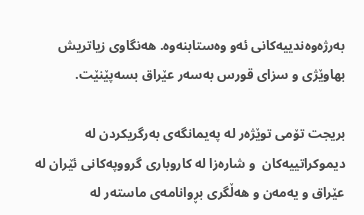به‌رژه‌وه‌ندییه‌كانی ئه‌و وه‌ستابنه‌وه‌. هه‌نگاوی زیاتریش بهاوێژی و سزای قورس به‌سه‌ر عێراق بسه‌پێنێت.

بریجت تۆمی توێژه‌ر له‌ په‌یمانگه‌ی به‌رگریكردن له‌ دیموكراتییه‌كان  و شاره‌زا له‌ كاروباری گرووپه‌كانی ئێران له‌ عێراق و یه‌مه‌ن و هه‌ڵگری بڕوانامه‌ی ماسته‌ر له‌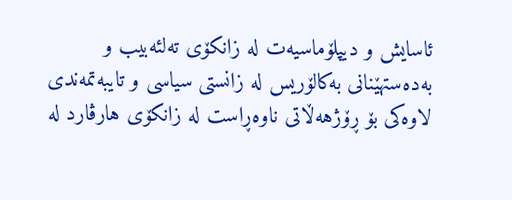ئاسایش و دیپلۆماسیه‌ت له‌ زانكۆی ته‌لئه‌بیب و به‌ده‌ستهێنانی به‌كالۆریس له‌ زانستی سیاسی و تایبه‌تمه‌ندی لاوه‌كی بۆ ڕۆژهه‌ڵاتی ناوه‌ڕاست له‌ زانكۆی هارڤارد له‌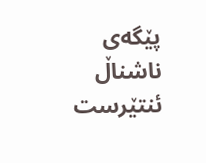پێگه‌ی ناشناڵ ئنتێرست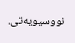نووسیویه‌تی.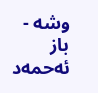وشە - باز ئه‌حمه‌د